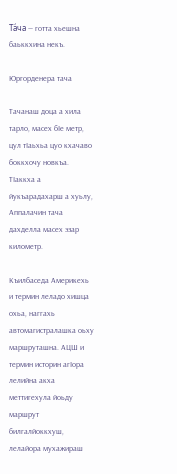Та́ча — готта хьешна баьккхина некъ.

Юргорденера тача

Тачанаш доца а хила тарло, масех бӀе метр, цул тӀаьхьа цуо кхачаво боккхочу новкъа. ТӀаккха а йукъарадахарш а хуьлу, Аппалачин тача дахделла масех эзар километр.

Къилбаседа Америкехь и термин леладо хишца охьа, наггахь автомагистралашка оьху маршруташна. АЦШ и термин историн агӀора лелийна акха меттигехула йоьду маршрут билгалйоккхуш, лелайора мухажираш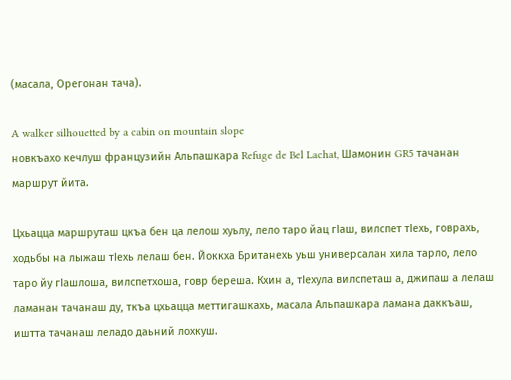(масала, Орегонан тача).

A walker silhouetted by a cabin on mountain slope
новкъахо кечлуш французийн Альпашкара Refuge de Bel Lachat, Шамонин GR5 тачанан маршрут йита.

Цхьацца маршруташ цкъа бен ца лелош хуьлу, лело таро йац гӀаш, вилспет тӀехь, говрахь, ходьбы на лыжаш тӀехь лелаш бен. Йоккха Британехь уьш универсалан хила тарло, лело таро йу гӀашлоша, вилспетхоша, говр береша. Кхин а, тӀехула вилспеташ а, джипаш а лелаш ламанан тачанаш ду, ткъа цхьацца меттигашкахь, масала Альпашкара ламана даккъаш, иштта тачанаш леладо даьний лохкуш.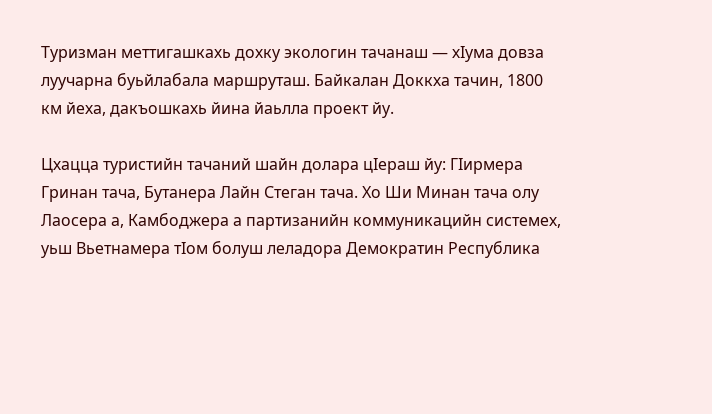Туризман меттигашкахь дохку экологин тачанаш — хӀума довза луучарна буьйлабала маршруташ. Байкалан Доккха тачин, 1800 км йеха, дакъошкахь йина йаьлла проект йу.

Цхацца туристийн тачаний шайн долара цӀераш йу: ГӀирмера Гринан тача, Бутанера Лайн Стеган тача. Хо Ши Минан тача олу Лаосера а, Камбоджера а партизанийн коммуникацийн системех, уьш Вьетнамера тӀом болуш леладора Демократин Республика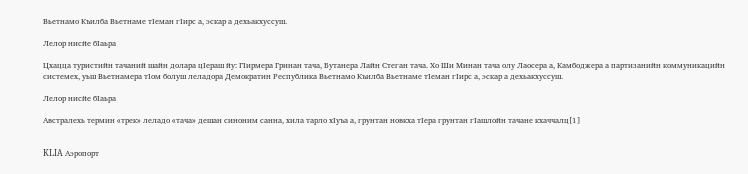Вьетнамо Къилба Вьетнаме тӀеман гӀирс а, эскар а дехьакхуссуш.

Лелор нисйе бӀаьра

Цхацца туристийн тачаний шайн долара цӀераш йу: ГӀирмера Гринан тача, Бутанера Лайн Стеган тача. Хо Ши Минан тача олу Лаосера а, Камбоджера а партизанийн коммуникацийн системех, уьш Вьетнамера тӀом болуш леладора Демократин Республика Вьетнамо Къилба Вьетнаме тӀеман гӀирс а, эскар а дехьакхуссуш.

Лелор нисйе бӀаьра

Австралехь термин «трек» леладо «тача» дешан синоним санна, хила тарло хӀуъа а, грунтан новкха тӀера грунтан гӀашлойн тачане кхаччалц[1]


KLIA Аэропорт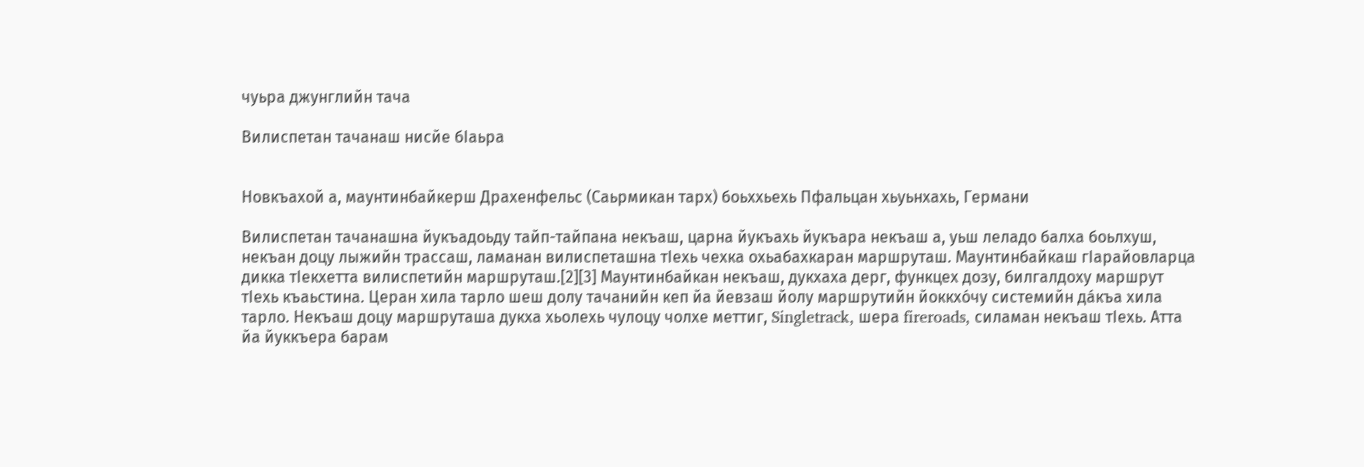чуьра джунглийн тача

Вилиспетан тачанаш нисйе бӀаьра


Новкъахой а, маунтинбайкерш Драхенфельс (Саьрмикан тарх) боьххьехь Пфальцан хьуьнхахь, Германи

Вилиспетан тачанашна йукъадоьду тайп-тайпана некъаш, царна йукъахь йукъара некъаш а, уьш леладо балха боьлхуш, некъан доцу лыжийн трассаш, ламанан вилиспеташна тӀехь чехка охьабахкаран маршруташ. Маунтинбайкаш гӀарайовларца дикка тӀекхетта вилиспетийн маршруташ.[2][3] Маунтинбайкан некъаш, дукхаха дерг, функцех дозу, билгалдоху маршрут тӀехь къаьстина. Церан хила тарло шеш долу тачанийн кеп йа йевзаш йолу маршрутийн йоккхо́чу системийн да́къа хила тарло. Некъаш доцу маршруташа дукха хьолехь чулоцу чолхе меттиг, Singletrack, шера fireroads, силаман некъаш тӀехь. Атта йа йуккъера барам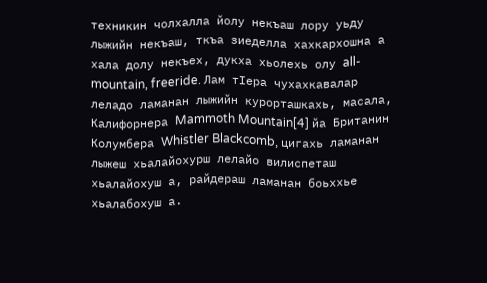техникин чолхалла йолу некъаш лору уьду лыжийн некъаш, ткъа зиеделла хахкархошна а хала долу некъех, дукха хьолехь олу all-mountain, freeride. Лам тӀера чухахкавалар леладо ламанан лыжийн курорташкахь, масала, Калифорнера Mammoth Mountain[4] йа Британин Колумбера Whistler Blackcomb, цигахь ламанан лыжеш хьалайохурш лелайо вилиспеташ хьалайохуш а, райдераш ламанан боьххье хьалабохуш а.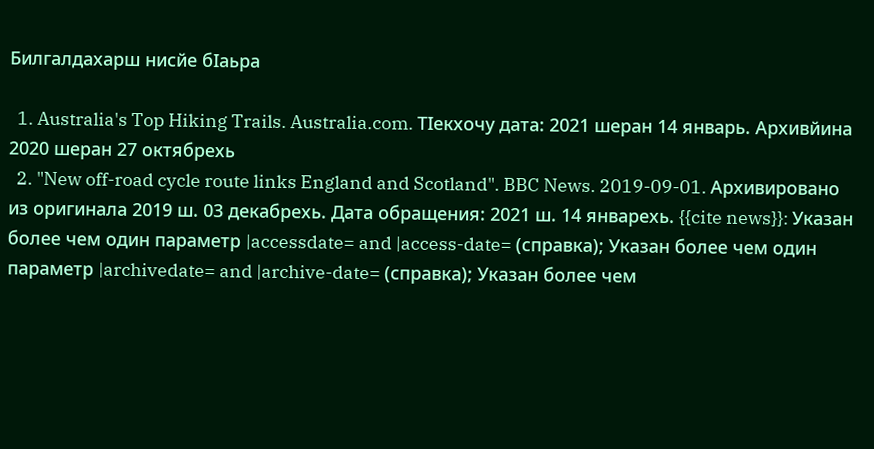Билгалдахарш нисйе бӀаьра

  1. Australia's Top Hiking Trails. Australia.com. ТӀекхочу дата: 2021 шеран 14 январь. Архивйина 2020 шеран 27 октябрехь
  2. "New off-road cycle route links England and Scotland". BBC News. 2019-09-01. Архивировано из оригинала 2019 ш. 03 декабрехь. Дата обращения: 2021 ш. 14 январехь. {{cite news}}: Указан более чем один параметр |accessdate= and |access-date= (справка); Указан более чем один параметр |archivedate= and |archive-date= (справка); Указан более чем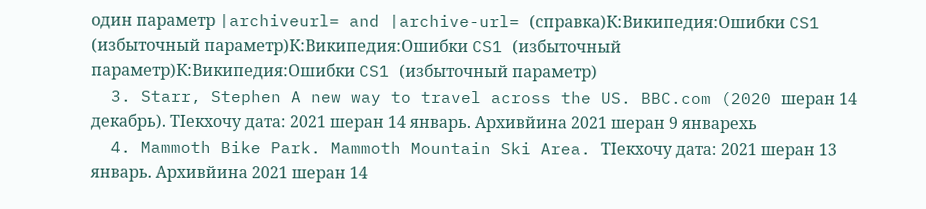один параметр |archiveurl= and |archive-url= (справка)К:Википедия:Ошибки CS1 (избыточный параметр)К:Википедия:Ошибки CS1 (избыточный параметр)К:Википедия:Ошибки CS1 (избыточный параметр)
  3. Starr, Stephen A new way to travel across the US. BBC.com (2020 шеран 14 декабрь). ТӀекхочу дата: 2021 шеран 14 январь. Архивйина 2021 шеран 9 январехь
  4. Mammoth Bike Park. Mammoth Mountain Ski Area. ТӀекхочу дата: 2021 шеран 13 январь. Архивйина 2021 шеран 14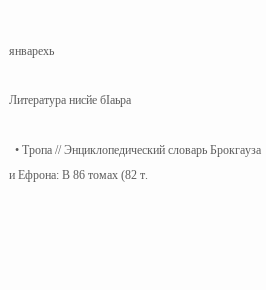январехь

Литература нисйе бӀаьра

  • Тропа // Энциклопедический словарь Брокгауза и Ефрона: В 86 томах (82 т.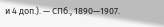и 4 доп.). — СПб., 1890—1907.